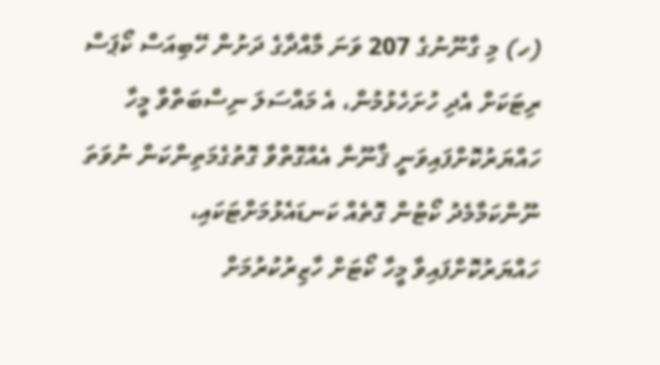(ހ) މި ގާނޫނުގެ 207 ވަނަ މާއްދާގެ ދަށުން ހޭބިއަސް ކޯޕަސް ރިޓަކަށް އެދި ހުށަހެޅުމުން، އެ މައްސަލަ ނިސްބަތްވާ މީހާ ހައްޔަރުކޮށްފައިވަނީ ޤާނޫނާ އެއްގޮތްވާ ގޮތުގެމަތިންކަން ނުވަތަ ނޫންކަމާމެދު ކޯޓުން ގޮތެއް ކަނޑައެޅުމަށްޓަކައި، ހައްޔަރުކޮށްފައިވާ މީހާ ކޯޓަށް ހާޒިރުކުރުމަށް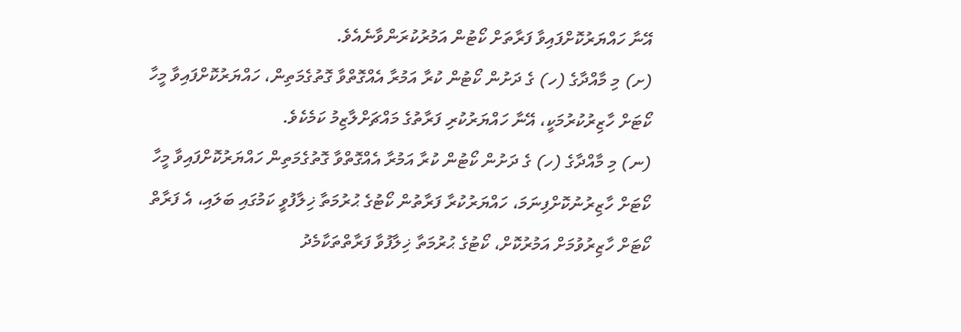އޭނާ ހައްޔަރުކޮށްފައިވާ ފަރާތަށް ކޯޓުން އަމުރުކުރަންވާނެއެވެ.
(ށ) މި މާއްދާގެ (ހ) ގެ ދަށުން ކޯޓުން ކުރާ އަމުރާ އެއްގޮތްވާ ގޮތުގެމަތިން، ހައްޔަރުކޮށްފައިވާ މީހާ ކޯޓަށް ހާޒިރުކުރުމަކީ، އޭނާ ހައްޔަރުކުރި ފަރާތުގެ މައްޗަށްލާޒިމު ކަމެކެވެ.
(ނ) މި މާއްދާގެ (ހ) ގެ ދަށުން ކޯޓުން ކުރާ އަމުރާ އެއްގޮތްވާ ގޮތުގެމަތިން ހައްޔަރުކޮށްފައިވާ މީހާ ކޯޓަށް ހާޒިރުނުކޮށްފިނަމަ، ހައްޔަރުކުރާ ފަރާތުން ކޯޓުގެ ޙުރުމަތާ ޚިލާފުވީ ކަމުގައި ބަލައި، އެ ފަރާތް ކޯޓަށް ހާޒިރުވުމަށް އަމުރުކޮށް، ކޯޓުގެ ޙުރުމަތާ ޚިލާފުވާ ފަރާތްތަކާމެދު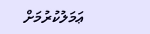ޢަމަލުކުރުމަށް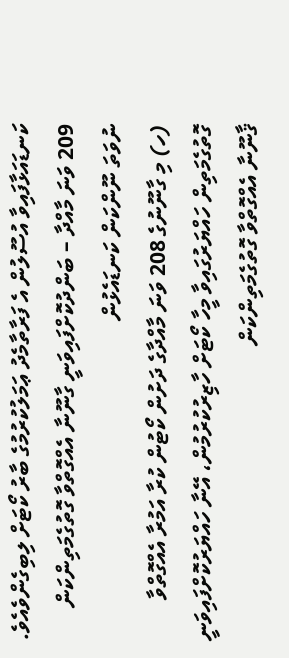ކަނޑައަޅާފައިވާ އުސޫލުން އެ ފަރާތާމެދު ޢަމަލުކުރުމުގެ ބާރު ކޯޓަށް ލިބިގެންވެއެވެ.
209 ވަނަ މާއްދާ – ބަންދުކޮށްފައިވަނީ ގާނޫނާ އެއްގޮތްވާ ގޮތުގެމަތިންކަން ނުވަތަ ނޫންކަން ކަނޑައެޅުން
(ހ) މި ގާނޫނުގެ 208 ވަނަ މާއްދާގެ ދަށުން ކޯޓުން ކުރާ އަމުރާ އެއްގޮތްވާ ގޮތުގެމަތިން ހައްޔަރުގައިވާ މީހާ ކޯޓަށް ހާޒިރުކުރުމުން، އޭނާ ހައްޔަރުކޮށްފައިވަނީ ޤާނޫނާ އެއްގޮތްވާ ގޮތުގެމަތިންކަން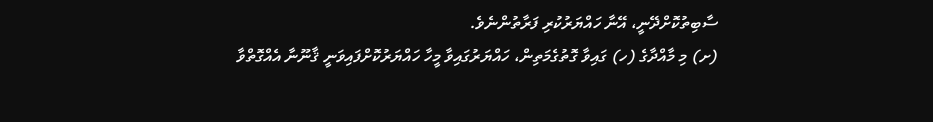ސާބިތުކޮށްދޭނީ، އޭނާ ހައްޔަރުކުރި ފަރާތުންނެވެ.
(ށ) މި މާއްދާގެ (ހ) ގައިވާ ގޮތުގެމަތިން، ހައްޔަރުގައިވާ މީހާ ހައްޔަރުކޮށްފައިވަނީ ޤާނޫނާ އެއްގޮތްވާ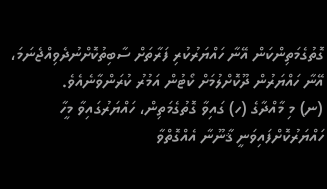ގޮތުގެމަތިންކަން އޭނާ ހައްޔަރުކުރި ފަރާތަށް ސާބިތުކޮށްނުދެވިއްޖެނަމަ، އޭނާ ހައްޔަރުން ދޫކޮށްލުމަށް ކޯޓުން އަމުރު ކުރަންވާނެއެވެ.
(ނ) މި މާއްދާގެ (ހ) ގައިވާ ގޮތުގެމަތިން، ހައްޔަރުގައިވާ މީހާ ހައްޔަރުކޮށްފައިވަނީ ޤާނޫނާ އެއްގޮތްވާ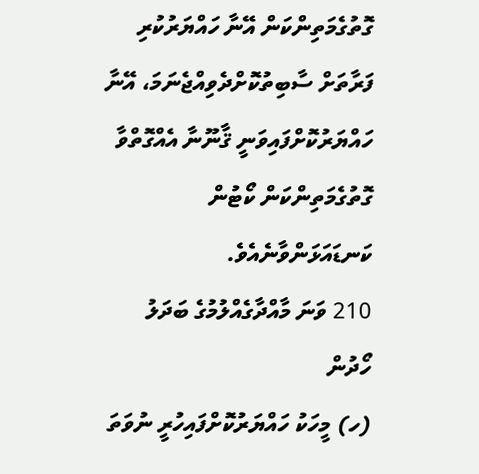ގޮތުގެމަތިންކަން އޭނާ ހައްޔަރުކުރި ފަރާތަށް ސާބިތުކޮށްދެވިއްޖެނަމަ، އޭނާ ހައްޔަރުކޮށްފައިވަނީ ޤާނޫނާ އެއްގޮތްވާ ގޮތުގެމަތިންކަން ކޯޓުން ކަނޑައަޅަންވާނެއެވެ.
210 ވަނަ މާއްދާގެއްލުމުގެ ބަދަލު ހޯދުން
(ހ) މީހަކު ހައްޔަރުކޮށްފައިހުރީ ނުވަތަ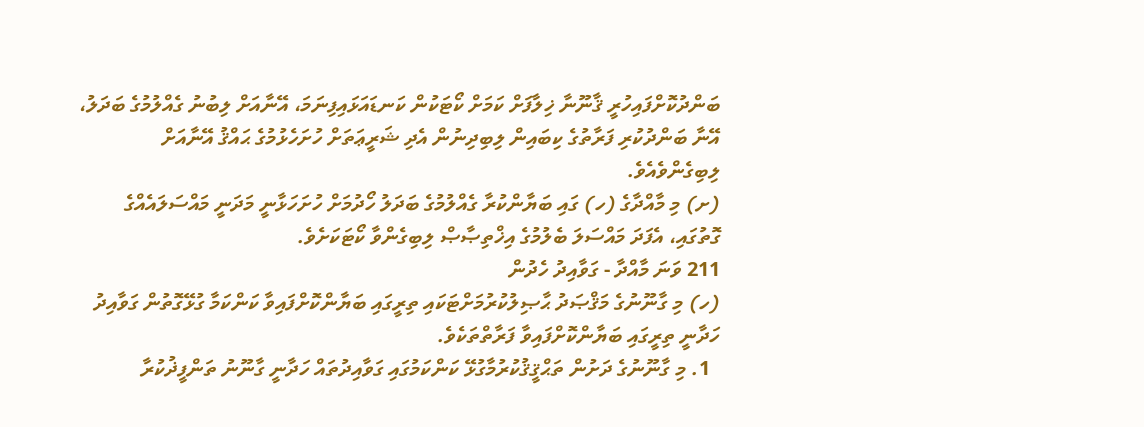ބަންދުކޮށްފައިހުރީ ޤާނޫނާ ޚިލާފަށް ކަމަށް ކޯޓަކުން ކަނޑައަޅައިފިނަމަ، އޭނާއަށް ލިބުނު ގެއްލުމުގެ ބަދަލު، އޭނާ ބަންދުކުރި ފަރާތުގެ ކިބައިން ލިބިދިނުން އެދި ޝަރީޢަތަށް ހުށަހެޅުމުގެ ޙައްޤު އޭނާއަށް ލިބިގެންވެއެވެ.
(ށ) މި މާއްދާގެ (ހ) ގައި ބަޔާންކުރާ ގެއްލުމުގެ ބަދަލު ހޯދުމަށް ހުށަހަޅާނީ މަދަނީ މައްސަލައެއްގެ ގޮތުގައި، އެފަދަ މައްސަލަ ބެލުމުގެ އިޚްތިޞާޞް ލިބިގެންވާ ކޯޓަކަށެވެ.
211 ވަނަ މާއްދާ - ގަވާއިދު ހެދުން
(ހ) މި ގާނޫނުގެ މަޤްޞަދު ޙާޞިލުކުރުމަށްޓަކައި ތިރީގައި ބަޔާންކޮށްފައިވާ ކަންކަމާ ގުޅޭގޮތުން ގަވާއިދު ހަދާނީ ތިރީގައި ބަޔާންކޮށްފައިވާ ފަރާތްތަކެވެ.
  1. މި ގާނޫނުގެ ދަށުން ތަޙްޤީޤުކުރުމާގުޅޭ ކަންކަމުގައި ގަވާއިދުތައް ހަދާނީ ގާނޫނު ތަންފީޛުކުރާ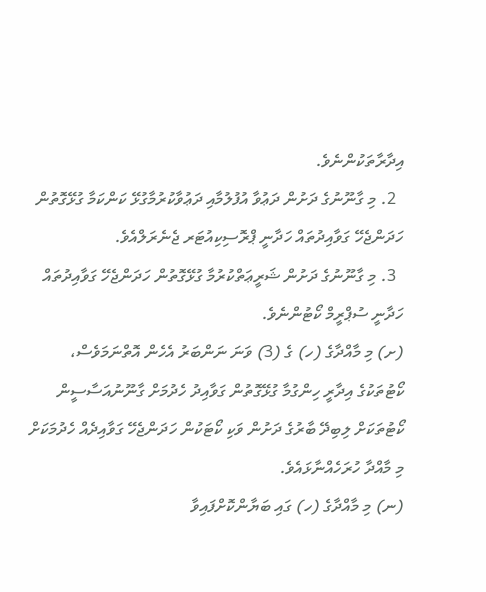އިދާރާތަކުންނެވެ.
  2. މި ގާނޫނުގެ ދަށުން ދަޢުވާ އުފުލުމާއި ދަޢުވާކުރުމާގުޅޭ ކަންކަމާ ގުޅޭގޮތުން ހަދަންޖެހޭ ގަވާއިދުތައް ހަދާނީ ޕްރޮސިކިއުޓަރ ޖެނެރަލްއެވެ.
  3. މި ގާނޫނުގެ ދަށުން ޝަރީޢަތްކުރުމާ ގުޅޭގޮތުން ހަދަންޖެހޭ ގަވާއިދުތައް ހަދާނީ ސުޕްރީމް ކޯޓުންނެވެ.
(ށ) މި މާއްދާގެ (ހ) ގެ (3) ވަނަ ނަންބަރު އެހެން އޮތްނަމަވެސް، ކޯޓުތަކުގެ އިދާރީ ހިންގުމާ ގުޅޭގޮތުން ގަވާއިދު ހެދުމަށް ގާނޫނުއަސާސީން ކޯޓުތަކަށް ލިބިދޭ ބާރުގެ ދަށުން ވަކި ކޯޓަކުން ހަދަންޖެހޭ ގަވާއިދެއް ހެދުމަކަށް މި މާއްދާ ހުރަހެއްނާޅައެވެ.
(ނ) މި މާއްދާގެ (ހ) ގައި ބަޔާންކޮށްފައިވާ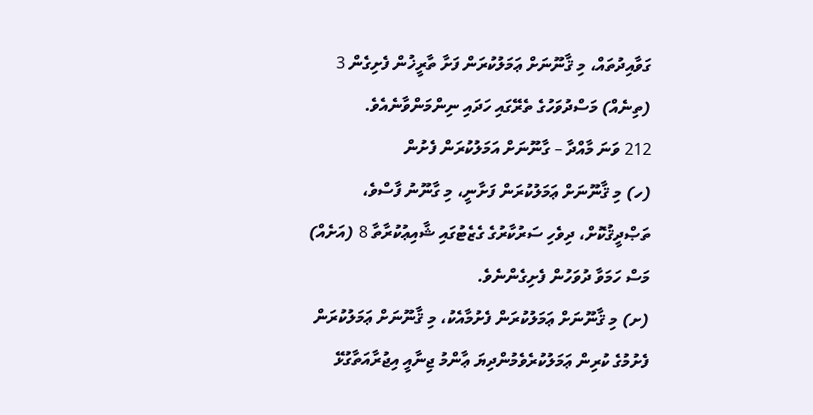ގަވާއިދުތައް، މި ޤާނޫނަށް ޢަމަލުކުރަން ފަށާ ތާރީޚުން ފެށިގެން 3 (ތިނެއް) މަސްދުވަހުގެ ތެރޭގައި ހަދައި ނިންމަންވާނެއެވެ.
212 ވަނަ މާއްދާ – ގާނޫނަށް އަމަލުކުރަން ފެށުން
(ހ) މި ޤާނޫނަށް ޢަމަލުކުރަން ފަށާނީ، މި ގާނޫނު ފާސްވެ، ތަޞްދީޤުކޮށް، ދިވެހި ސަރުކާރުގެ ގެޒެޓުގައި ޝާއިޢުކުރާތާ 8 (އަށެއް) މަސް ހަމަވާ ދުވަހުން ފެށިގެންނެވެ.
(ށ) މި ޤާނޫނަށް ޢަމަލުކުރަން ފެށުމާއެކު، މި ޤާނޫނަށް ޢަމަލުކުރަން ފެށުމުގެ ކުރިން ޢަމަލުކުރެވެމުންދިޔަ ޢާންމު ޖިނާއީ އިޖުރާއަތާގުޅޭ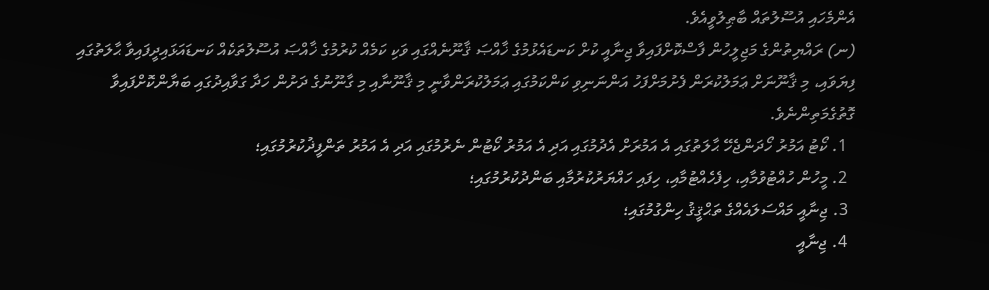އެންމެހައި އުސޫލުތައް ބާޠިލުވީއެވެ.
(ނ) ރައްޔިތުންގެ މަޖިލީހުން ފާސްކޮށްފައިވާ ޖިނާއީ ކުށް ކަނޑައެޅުމުގެ ޚާއްޞަ ޤާނޫނެއްގައި ވަކި ކަމެއް ކުރުމުގެ ޚާއްޞަ އުސޫލުތަކެއް ކަނޑައަޅައިދީފައިވާ ޙާލަތުގައި ފިޔަވައި، މި ޤާނޫނަށް ޢަމަލުކުރަން ފެށުމަށްފަހު އަންނަނިވި ކަންކަމުގައި ޢަމަލުކުރަންވާނީ މި ޤާނޫނާއި މި ގާނޫނުގެ ދަށުން ހަދާ ގަވާއިދުގައި ބަޔާންކޮށްފައިވާ ގޮތުގެމަތިންނެވެ.
  1. ކޯޓު އަމުރު ހޯދަންޖެހޭ ޙާލަތުގައި އެ އަމުރަށް އެދުމުގައި އަދި އެ އަމުރު ކޯޓުން ނެރުމުގައި އަދި އެ އަމުރު ތަންފީޛުކުރުމުގައި؛
  2. މީހުން ހުއްޓުވުމާއި، ހިފެހެއްޓުމާއި، ހިފައި ހައްޔަރުކުރުމާއި ބަންދުކުރުމުގައި؛
  3. ޖިނާއީ މައްސަލައެއްގެ ތަޙްޤީޤު ހިންގުމުގައި؛
  4. ޖިނާއީ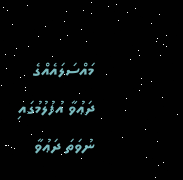މައްސަލައެއްގެ ދަޢުވާ އުފުލުމުގައި ނުވަތަ ދަޢުވާ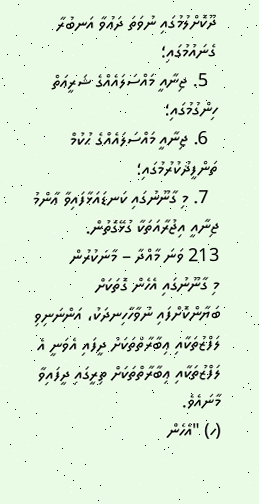ދޫކޮށްލުމުގައި ނުވަތަ ދަޢުވާ އަނބުރާ ގެނައުމުގައި؛
  5. ޖިނާއީ މައްސަލައެއްގެ ޝަރީޢަތް ހިންގުމުގައި؛
  6. ޖިނާއީ މައްސަލައެއްގެ ޙުކުމް ތަންފީޛުކުރުމުގައި؛
  7. މި ގާނޫނުގައި ކަނޑައަޅާފައިވާ ޢާންމު ޖިނާއީ އިޖުރާއަތަކާ ގުޅޭގޮތުން.
213 ވަނަ މާއްދާ – މާނަކުރުން
މި ގާނޫނުގައި އެހެން ގޮތަކަށް ބަޔާންކޮށްފައި ނުވާހާހިނދަކު، އަންނަނިވި ލަފްޒުތަކާއި ޢިބާރާތްތަކަށް ދީފައި އެވަނީ އެ ލަފްޒުތަކާއި ޢިބާރާތްތަކަށް ތިރީގައި ދީފައިވާ މާނައެވެ.
(ހ) "އެހެން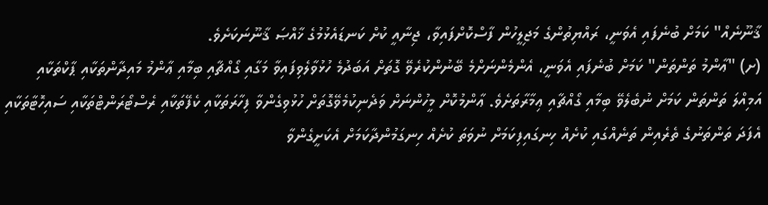ޤާނޫނެއް" ކަމަށް ބުނެފައި އެވަނީ، ރައްޔިތުންގެ މަޖިލީހުން ފާސްކޮށްފައިވާ، ޖިނާއީ ކުށް ކަނޑައެޅުމުގެ ޚާއްޞަ ޤާނޫނަކަށެވެ.
(ށ) "ޢާންމު ތަންތަން" ކަމަށް ބުނެފައި އެވަނީ، އެންމެންނަށްމެ ބޭނުންކުރެވޭ ގޮތަށް އަބަދުމެ ހުޅުވާލެވިފައިވާ މަގާއި ގޯއްޗާއި ބިމާއި ޢާންމު މައިދާންތަކާއި ޕާކްތަކާއި އަމިއްލަ ތަންތަން ކަމަށް ނުބެލެވޭ ބިމާއި ގޯއްޗާއި ޢިމާރާތަށެވެ. ޢާންމުކޮށް މީހުންނަށް ވަދެނިކުމެވޭގޮތަށް ހުޅުވިގެންވާ ފިހާރަތަކާއި ކެފޭތަކާއި ރެސްޓޯރަންޓްތަކާއި ސައިހޮޓާތަކާއި އެފަދަ ތަންތަނުގެ ތެރެއިން ތަނެއްގައި ކުށެއް ހިނގައިފިކަމަށް ނުވަތަ ކުށެއް ހިނގަމުންދާކަމަށް އެކަށީގެންވާ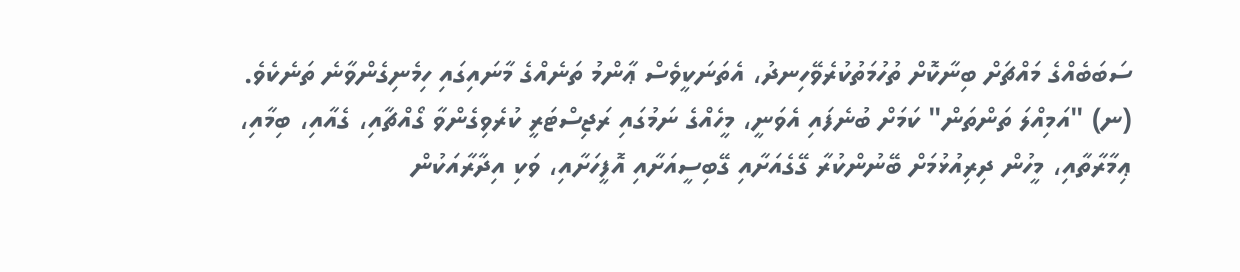ސަބަބެއްގެ މައްޗަށް ބިނާކޮށް ތުހުމަތުކުރެވޭހިނދު، އެތަނަކީވެސް ޢާންމު ތަނެއްގެ މާނައިގައި ހިމެނިގެންވާނެ ތަނެކެވެ.
(ނ) "އަމިއްލަ ތަންތަން" ކަމަށް ބުނެފައި އެވަނީ، މީހެއްގެ ނަމުގައި ރަޖިސްޓަރީ ކުރެވިގެންވާ ގޯއްޗާއި، ގެއާއި، ބިމާއި، ޢިމާރާތާއި، މީހުން ދިރިއުޅުމަށް ބޭނުންކުރާ ގޭގެއަށާއި ގޭބިސީއަށާއި އޮފީހަށާއި، ވަކި އިދާރާއަކުން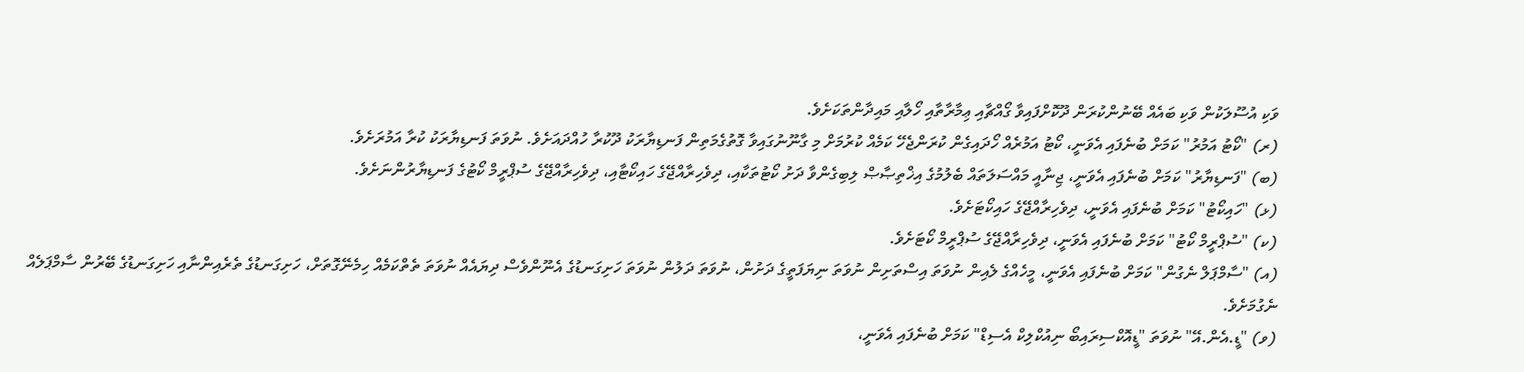ވަކި އުސޫލަކުން ވަކި ބައެއް ބޭނުންކުރަން ދޫކޮށްފައިވާ ގޯއްޗާއި ޢިމާރާތާއި ހޯލާއި މައިދާންތަކަށެވެ.
(ރ) "ކޯޓު އަމުރު" ކަމަށް ބުނެފައި އެވަނީ، ކޯޓު އަމުރެއް ހޯދައިގެން ކުރަންޖެހޭ ކަމެއް ކުރުމަށް މި ގާނޫނުގައިވާ ގޮތުގެމަތިން ފަނޑިޔާރަކު ދޫކުރާ ހުއްދައަށެވެ. ނުވަތަ ފަނޑިޔާރަކު ކުރާ އަމުރަށެވެ.
(ބ) "ފަނޑިޔާރު" ކަމަށް ބުނެފައި އެވަނީ، ޖިނާއީ މައްސަލަތައް ބެލުމުގެ އިޚްތިޞާޞް ލިބިގެންވާ ދަށު ކޯޓުތަކާއި، ދިވެހިރާއްޖޭގެ ހައިކޯޓާއި، ދިވެހިރާއްޖޭގެ ސުޕްރީމް ކޯޓުގެ ފަނޑިޔާރުންނަށެވެ.
(ޅ) "ހައިކޯޓު" ކަމަށް ބުނެފައި އެވަނީ، ދިވެހިރާއްޖޭގެ ހައިކޯޓަށެވެ.
(ކ) "ސުޕްރީމް ކޯޓު" ކަމަށް ބުނެފައި އެވަނީ، ދިވެހިރާއްޖޭގެ ސުޕްރީމް ކޯޓަށެވެ.
(އ) "ސާމްޕަލް ނެގުން" ކަމަށް ބުނެފައި އެވަނީ، މީހެއްގެ ލެއިން ނުވަތަ އިސްތަށިން ނުވަތަ ނިޔަފަތީގެ ދަށުން، ނުވަތަ ދަލުން ނުވަތަ ހަށިގަނޑުގެ އެނޫންވެސް ދިޔައެއް ނުވަތަ ތެތްކަމެއް ހިމެނޭގޮތަށް، ހަށިގަނޑުގެ ތެރެއިންނާއި ހަށިގަނޑުގެ ބޭރުން ސާމްޕަލެއް ނެގުމަށެވެ.
(ވ) "ޑީ.އެން.އޭ" ނުވަތަ "ޑީއޮކްސިރައިބޯ ނިއުކްލިކް އެސިޑް" ކަމަށް ބުނެފައި އެވަނީ،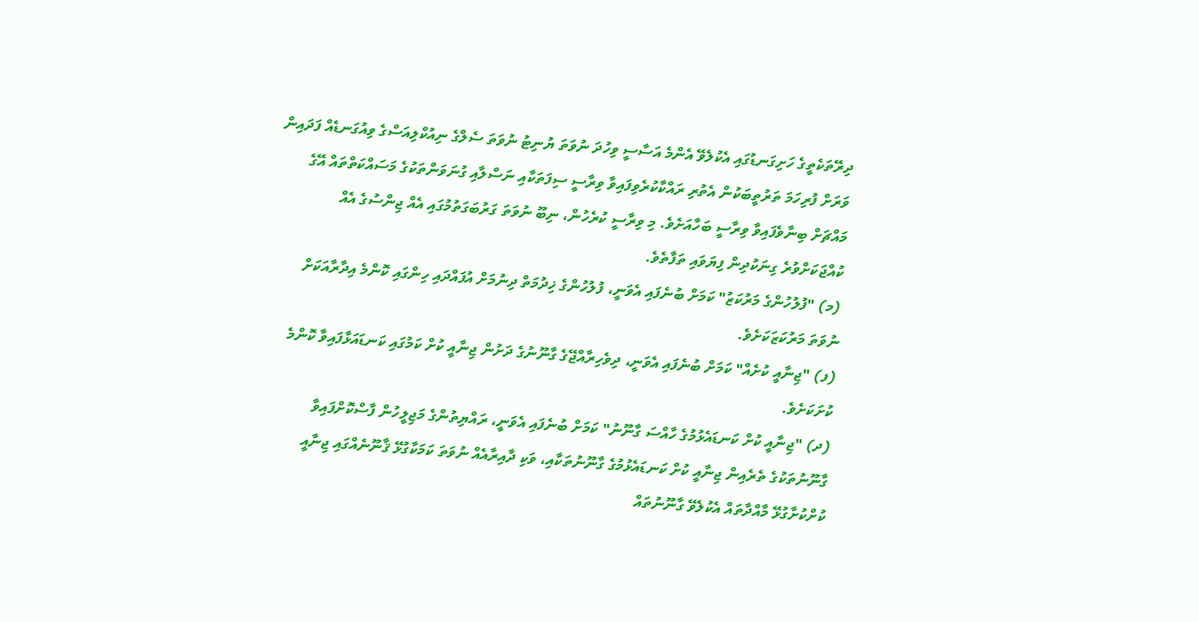ދިރޭތަކެތީގެ ހަށިގަނޑުގައި އެކުލެވޭ އެންމެ އަސާސީ ވިހުދަ ނުވަތަ ޔުނިޓު ނުވަތަ ސެލްގެ ނިއުކްލިއަސްގެ ވިއުގަނޑެއް ފަދައިން ވަރަށް ފުރިހަމަ ތަރުތީބަކުން އެތުރި ރައްކާކުރެވިފައިވާ ވިރާސީ ސިފަތަކާއި ނަސްލާއި ގުނަވަންތަކުގެ މަސައްކަތްތައް އޭގެ މައްޗަށް ބިނާވެފައިވާ ވިރާސީ ބަހާއަށެވެ. މި ވިރާސީ ކުރެހުން، ނިބޫ ނުވަތަ ގަރުބަގަތުމުގައި އެއް ޖިންސުގެ އެއް ކުއްޖަކަށްވުރެ ގިނަކުދިން ފިޔަވައި ތަފާތެވެ.
(މ) "ފުލުހުންގެ މަރުކަޒު" ކަމަށް ބުނެފައި އެވަނީ، ފުލުހުންގެ ޚިދުމަތް ދިނުމަށް އުފައްދައި ހިންގައި ކޮންމެ އިދާރާއަކަށް ނުވަތަ މަރުކަޒަކަށެވެ.
(ފ) "ޖިނާއީ ކުށެއް" ކަމަށް ބުނެފައި އެވަނީ، ދިވެހިރާއްޖޭގެ ގާނޫނުގެ ދަށުން ޖިނާއީ ކުށް ކަމުގައި ކަނޑައަޅާފައިވާ ކޮންމެ ކުށަކަށެވެ.
(ދ) "ޖިނާއީ ކުށް ކަނޑައެޅުމުގެ ހާއްސަ ގާނޫނު" ކަމަށް ބުނެފައި އެވަނީ، ރައްޔިތުންގެ މަޖިލީހުން ފާސްކޮށްފައިވާ ގާނޫނުތަކުގެ ތެރެއިން ޖިނާއީ ކުށް ކަނޑައެޅުމުގެ ގާނޫނުތަކާއި، ވަކި ދާއިރާއެއް ނުވަތަ ކަމަކާގުޅޭ ޤާނޫނެއްގައި ޖިނާއީ ކުށްކުށާގުޅޭ މާއްދާތައް އެކުލެވޭ ގާނޫނުތައް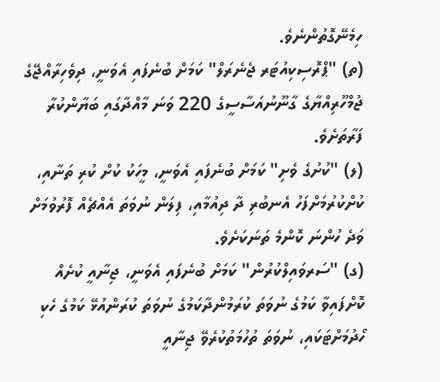ހިމެނޭގޮތުންނެވެ.
(ތ) "ޕްރޮސިކިއުޓަރ ޖެނެރަލް" ކަމަށް ބުނެފައި އެވަނީ، ދިވެހިރާއްޖޭގެ ޖުމްހޫރިއްޔާގެ ގާނޫނުއަސާސީގެ 220 ވަނަ މާއްދާގައި ބަޔާންކުރާ ފަރާތަށެވެ.
(ލ) "ކުށުގެ ވެށި" ކަމަށް ބުނެފައި އެވަނީ، މީހަކު ކުށް ކުރި ތަނާއި، ކުށްކުރުމަށްފަހު އެނބުރި ދާ ދިއުމާއި، ފިލަން ނުވަތަ އެއްޗެއް ފޮރުވުމަށް ވަދެ ހުންނަ ކޮންމެ ތަނަކަށެވެ.
(ގ) "ސަރވައިލްކުރުން" ކަމަށް ބުނެފައި އެވަނީ، ޖިނާއީ ކުށެއް ކޮށްފައިވާ ކަމުގެ ނުވަތަ ކުރަމުންދާކަމުގެ ނުވަތަ ކުރަންއުޅޭ ކަމުގެ ހެކި ހޯދުމަށްޓަކައި، ނުވަތަ ތުހުމަތުކުރެވޭ ޖިނާއީ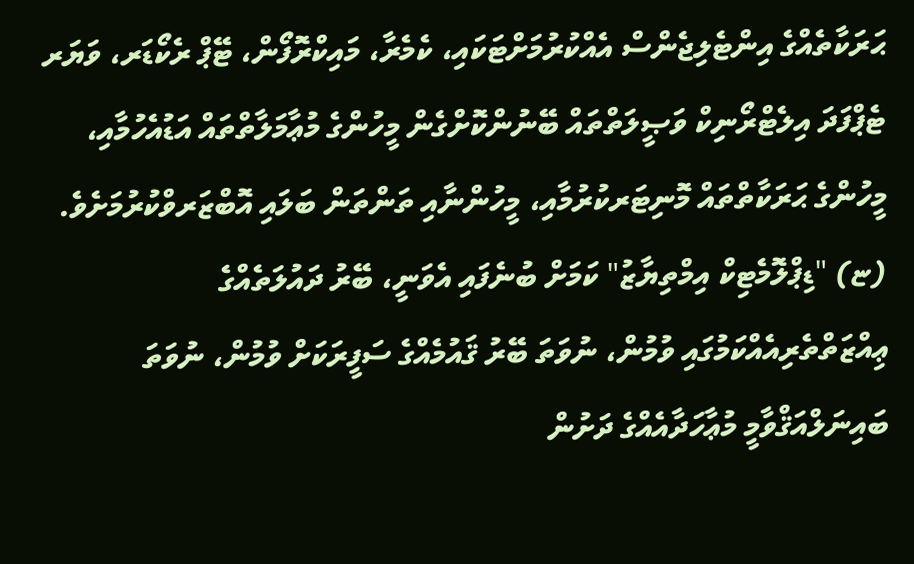ޙަރަކާތެއްގެ އިންޓެލިޖެންސް އެއްކުރުމަށްޓަކައި، ކެމެރާ، މައިކްރޮފޯން، ޓޭޕް ރެކޯޑަރ، ވަޔަރ ޓެޕްފަދަ އިލެޓްރޯނިކް ވަޞީލަތްތައް ބޭނުންކޮށްގެން މީހުންގެ މުޢާމަލާތްތައް އަޑުއެހުމާއި، މީހުންގެ ޙަރަކާތްތައް މޮނިޓަރކުރުމާއި، މީހުންނާއި ތަންތަން ބަލައި އޮބްޒަރވްކުރުމަށެވެ.
(ޏ) "ޑިޕްލޮމެޓިކް އިމްތިޔާޒު" ކަމަށް ބުނެފައި އެވަނީ، ބޭރު ދައުލަތެއްގެ ޢިއްޒަތްތެރިއެއްކަމުގައި ވުމުން، ނުވަތަ ބޭރު ޤައުމެއްގެ ސަފީރަކަށް ވުމުން، ނުވަތަ ބައިނަލްއަޤްވާމީ މުޢާހަދާއެއްގެ ދަށުން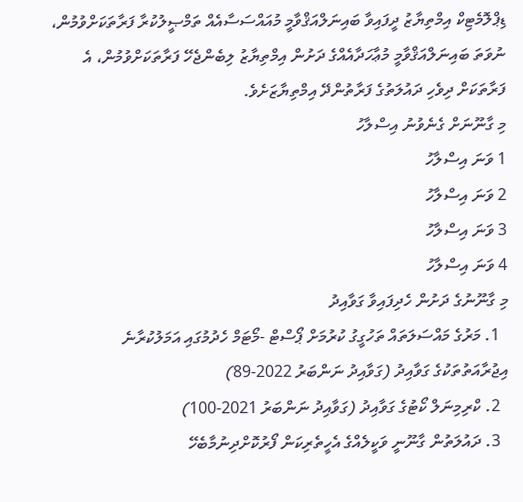ޑިޕްލޮމެޓިކް އިމްތިޔާޒު ދީފައިވާ ބައިނަލްއަޤްވާމީ މުއައްސަސާއެއް ތަމްޞީލުކުރާ ފަރާތަކަށްވުމުން، ނުވަތަ ބައިނަލްއަޤްވާމީ މުޢާހަދާއެއްގެ ދަށުން އިމްތިޔާޒު ލިބެންޖެހޭ ފަރާތަކަށްވުމުން، އެ ފަރާތަކަށް ދިވެހި ދައުލަތުގެ ފަރާތުންދޭ އިމްތިޔާޒަށެވެ.
މި ގާނޫނަށް ގެނެވުނު އިސްލާހު
1 ވަނަ އިސްލާހު
2 ވަނަ އިސްލާހު
3 ވަނަ އިސްލާހު
4 ވަނަ އިސްލާހު
މި ގާނޫނުގެ ދަށުން ހެދިފައިވާ ގަވާއިދު
  1. މަރުގެ މައްސަލަތައް ތަހުގީގު ކުރުމަށް ޕޯސްޓް -މޯޓަމް ހެދުމުގައި އަމަލުކުރާނެ އިޖުރާއަތުތަކުގެ ގަވާއިދު (ގަވާއިދު ނަންބަރު 2022-89)
  2. ކްރިމިނަލް ކޯޓުގެ ގަވާއިދު (ގަވާއިދު ނަންބަރު 2021-100)
  3. ދައުލަތުން ގާނޫނީ ވަކީލެއްގެ އެހީތެރިކަން ފޯރުކޮށްދިނުމާބެހޭ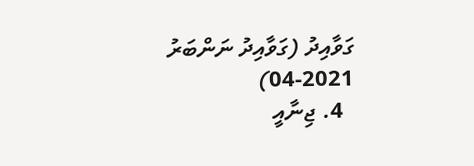ގަވާއިދު (ގަވާއިދު ނަންބަރު 2021-04)
  4. ޖިނާއީ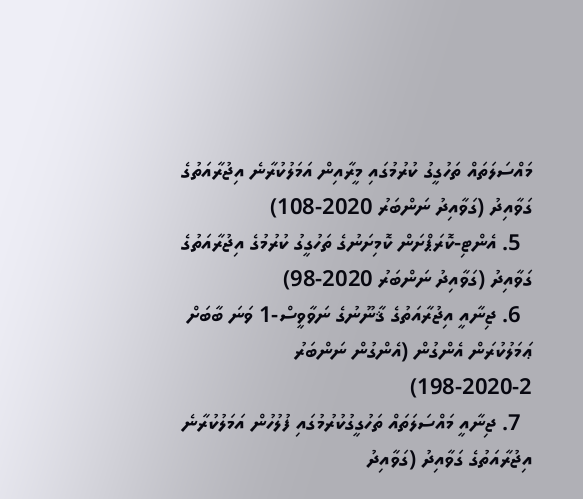މައްސަލަތައް ތަހުގީގު ކުރުމުގައި މީރާއިން އަމަލުކުރާނެ އިޖުރާއަތުގެ ގަވާއިދު (ގަވާއިދު ނަންބަރު 2020-108)
  5. އެންޓި-ކޮރަޕްށަން ކޮމިށަނުގެ ތަހުގީގު ކުރުމުގެ އިޖުރާއަތުގެ ގަވާއިދު (ގަވާއިދު ނަންބަރު 2020-98)
  6. ޖިނާއީ އިޖުރާއަތުގެ ޤާނޫނުގެ ނަވާވީސް-1 ވަނަ ބާބަށް ޢަމަލުކުރަން އެންގުން (އެންގުން ނަންބަރު 2-2020-198)
  7. ޖިނާއީ މައްސަލަތައް ތަހުގީގުކުރުމުގައި ފުލުހުން އަމަލުކުރާނެ އިޖުރާއަތުގެ ގަވާއިދު (ގަވާއިދު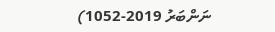ނަންބަރު 2019-1052)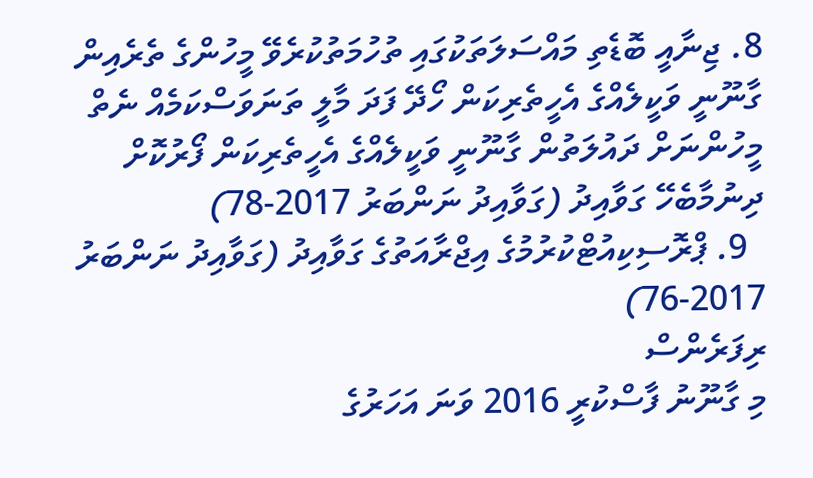8. ޖިނާއީ ބޮޑެތި މައްސަލަތަކުގައި ތުހުމަތުކުރެވޭ މީހުންގެ ތެރެއިން ގާނޫނީ ވަކީލެއްގެ އެހީތެރިކަން ހޯދޭ ފަދަ މާލީ ތަނަވަސްކަމެއް ނެތް މީހުންނަށް ދައުލަތުން ގާނޫނީ ވަކީލެއްގެ އެހީތެރިކަން ފޯރުކޮށް ދިނުމާބެހޭ ގަވާއިދު (ގަވާއިދު ނަންބަރު 2017-78)
  9. ޕްރޮސިކިއުޓްކުރުމުގެ އިޖްރާއަތުގެ ގަވާއިދު (ގަވާއިދު ނަންބަރު 2017-76)
ރިފަރެންސް
މި ގާނޫނު ފާސްކުރީ 2016 ވަނަ އަހަރުގެ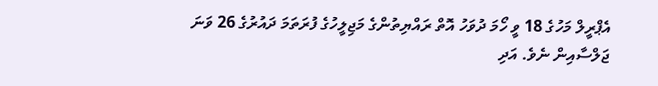އެޕްރީލް މަހުގެ 18 ވީ ހޯމަ ދުވަހު އޮތް ރައްޔިތުންގެ މަޖިލީހުގެ ފުރަތަމަ ދައުރުގެ 26 ވަނަ ޖަލްސާއިން ނެވެ. އަދި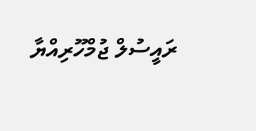ރައީސުލް ޖުމްހޫރިއްޔާ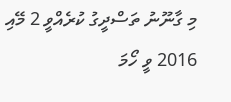މި ގާނޫނު ތަސްދީގު ކުރެއްވީ 2 މޭއި 2016 ވީ ހޯމަ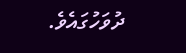ދުވަހުގައެވެ.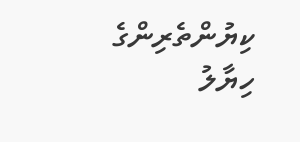ކިޔުންތެރިންގެ ހިޔާލު